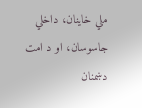ملي خاینان، داخلي جاسوسان، او د امت دښمنان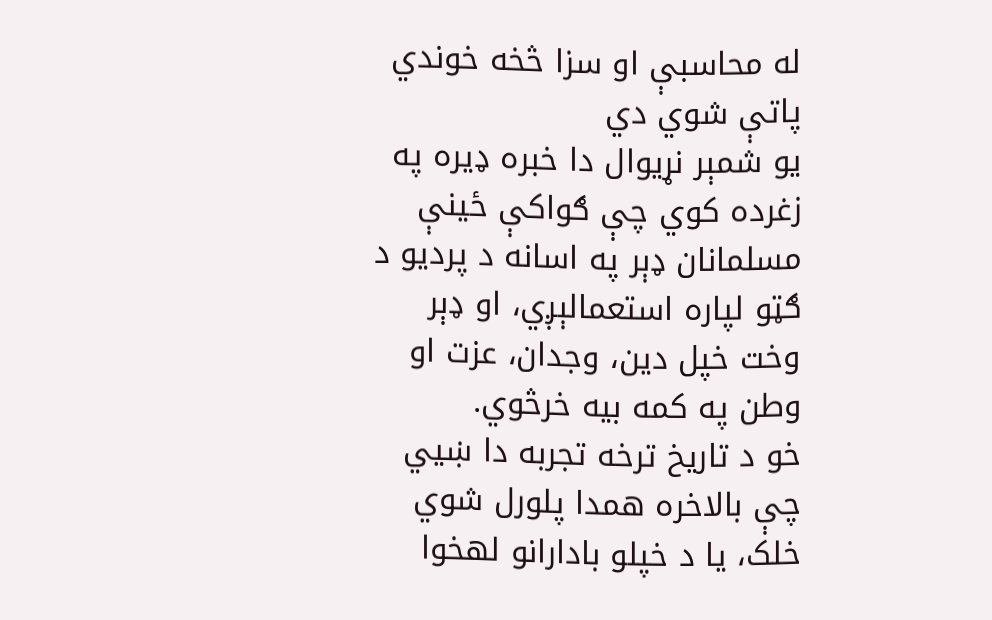له محاسبې او سزا څخه خوندي پاتې شوي دي
یو شمېر نړیوال دا خبره ډیره په زغرده کوي چې ګواکې ځینې مسلمانان ډېر په اسانه د پردیو د ګټو لپاره استعمالېږي، او ډېر وخت خپل دین، وجدان، عزت او وطن په کمه بیه خرڅوي.
خو د تاریخ ترخه تجربه دا ښيي چې بالاخره همدا پلورل شوي خلک، یا د خپلو بادارانو لهخوا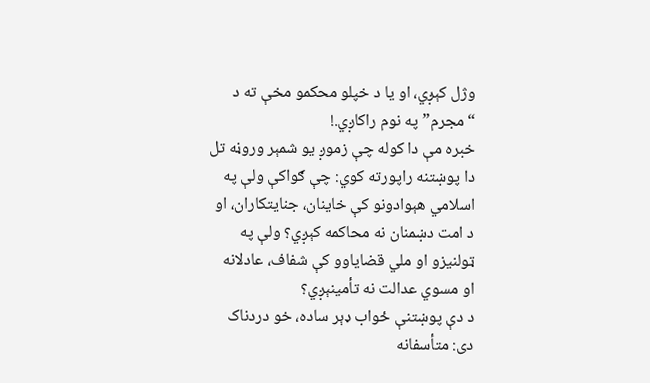وژل کېږي، او یا د خپلو محکمو مخې ته د “مجرم” په نوم راکاږي.!
خبره مې دا کوله چې زموږ یو شمېر وروڼه تل دا پوښتنه راپورته کوي: چې ګواکې ولې په اسلامي هېوادونو کې خاینان، جنایتکاران، او د امت دښمنان نه محاکمه کېږي؟ ولې په ټولنیزو او ملي قضایاوو کې شفاف، عادلانه او مسوي عدالت نه تأمینېږي؟
د دې پوښتنې ځواب ډېر ساده، خو دردناک دی: متأسفانه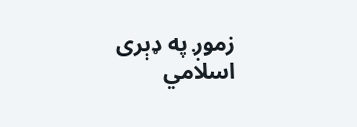زموږ په ډېری اسلامي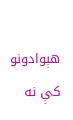هېوادونو کې نه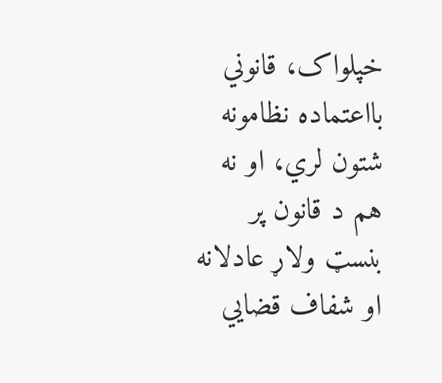خپلواک، قانوني بااعتماده نظامونه شتون لري، او نه هم د قانون پر بنسټ ولاړ عادلانه او شفاف قضايي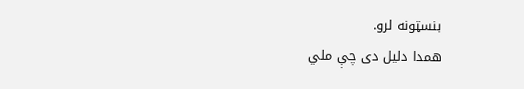بنسټونه لرو.
همدا دلیل دی چې ملي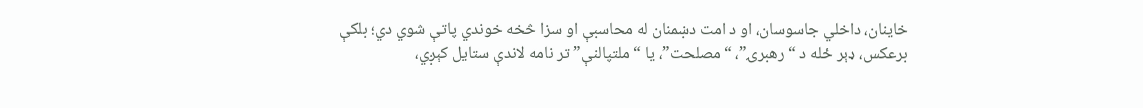خاینان، داخلي جاسوسان، او د امت دښمنان له محاسبې او سزا څخه خوندي پاتې شوي دي؛ بلکې برعکس، ډېر ځله د “رهبرۍ”، “مصلحت”، یا “ملتپالنې” تر نامه لاندې ستایل کېږي،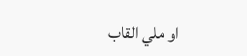او ملي القاب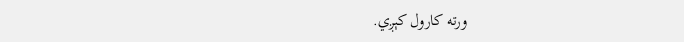ورته کارول کېږي.